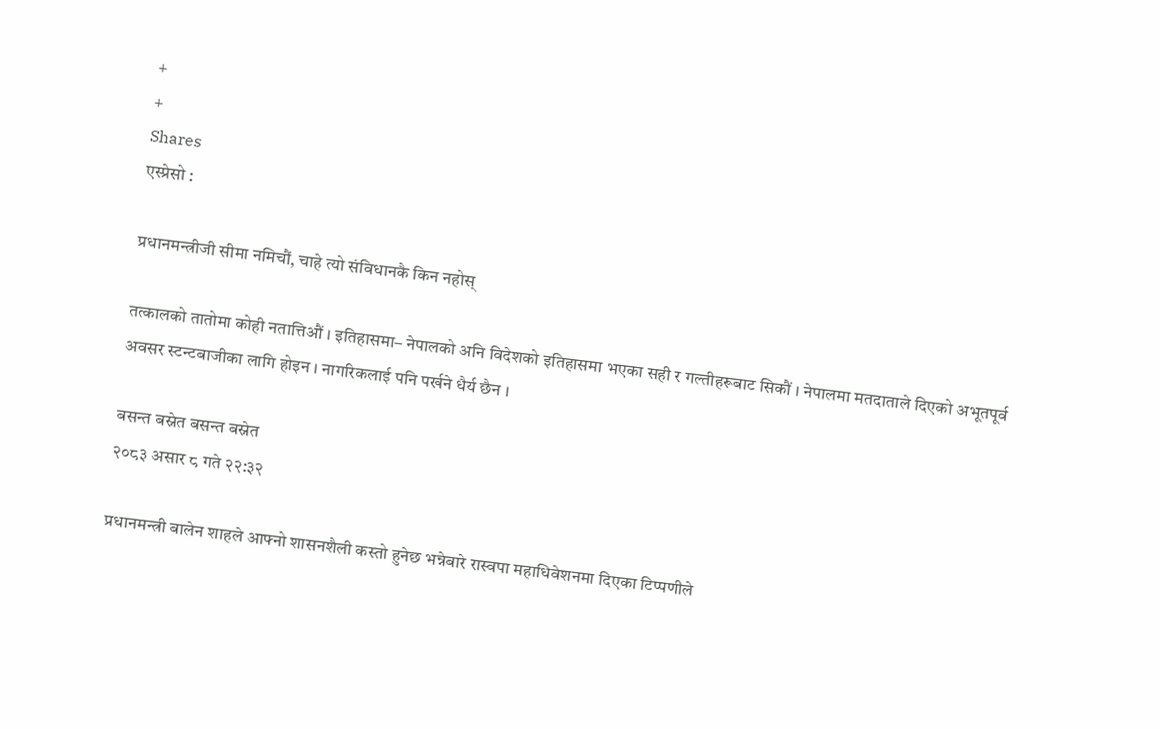+
+
Shares
एस्प्रेसो :

प्रधानमन्त्रीजी सीमा नमिचौं, चाहे त्यो संविधानकै किन नहोस्

तत्कालको तातोमा कोही नतात्तिऔं । इतिहासमा– नेपालको अनि विदेशको इतिहासमा भएका सही र गल्तीहरूबाट सिकौं । नेपालमा मतदाताले दिएको अभूतपूर्व अवसर स्टन्टबाजीका लागि होइन । नागरिकलाई पनि पर्खने धैर्य छैन ।

बसन्त बस्नेत बसन्त बस्नेत
२०८३ असार ८ गते २२:३२

प्रधानमन्त्री बालेन शाहले आफ्नो शासनशैली कस्तो हुनेछ भन्नेबारे रास्वपा महाधिवेशनमा दिएका टिप्पणीले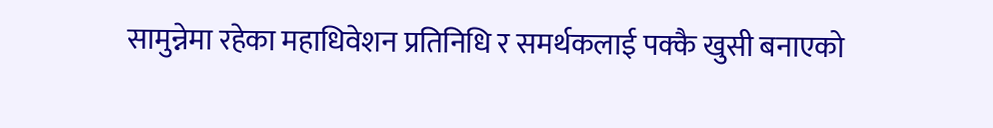सामुन्नेमा रहेका महाधिवेशन प्रतिनिधि र समर्थकलाई पक्कै खुसी बनाएको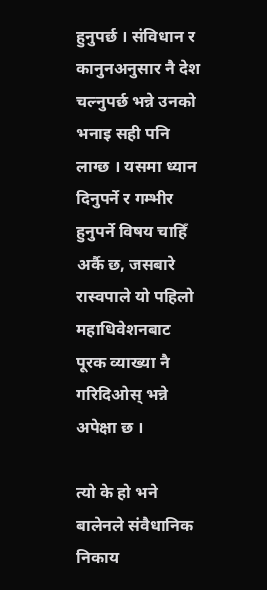हुनुपर्छ । संविधान र कानुनअनुसार नै देश चल्नुपर्छ भन्ने उनको भनाइ सही पनि लाग्छ । यसमा ध्यान दिनुपर्ने र गम्भीर हुनुपर्ने विषय चाहिँ अर्कै छ, जसबारे रास्वपाले यो पहिलो महाधिवेशनबाट पूरक व्याख्या नै गरिदिओस् भन्ने अपेक्षा छ ।

त्यो के हो भने बालेनले संवैधानिक निकाय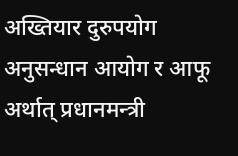अख्तियार दुरुपयोग अनुसन्धान आयोग र आफू अर्थात् प्रधानमन्त्री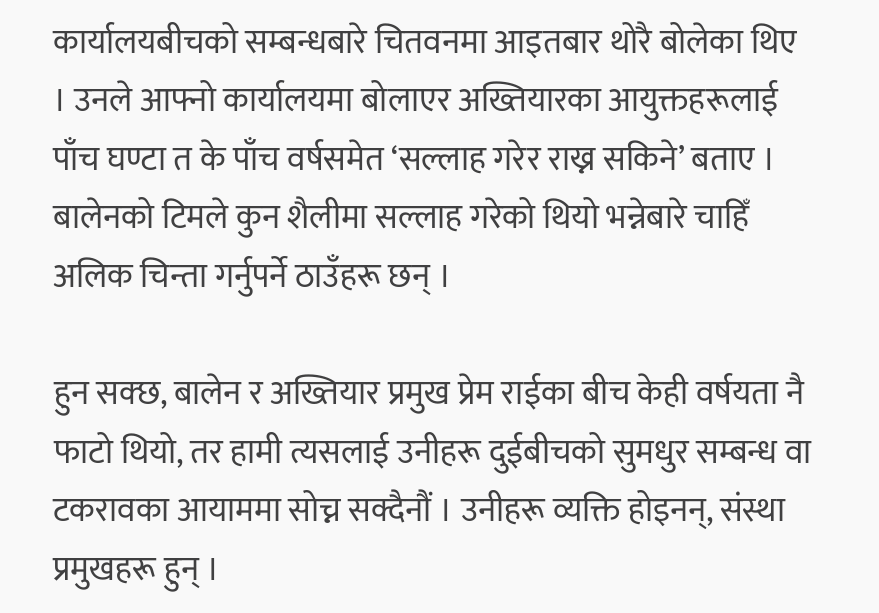कार्यालयबीचको सम्बन्धबारे चितवनमा आइतबार थोरै बोलेका थिए । उनले आफ्नो कार्यालयमा बोलाएर अख्तियारका आयुक्तहरूलाई पाँच घण्टा त के पाँच वर्षसमेत ‘सल्लाह गरेर राख्न सकिने’ बताए । बालेनको टिमले कुन शैलीमा सल्लाह गरेको थियो भन्नेबारे चाहिँ अलिक चिन्ता गर्नुपर्ने ठाउँहरू छन् ।

हुन सक्छ, बालेन र अख्तियार प्रमुख प्रेम राईका बीच केही वर्षयता नै फाटो थियो, तर हामी त्यसलाई उनीहरू दुईबीचको सुमधुर सम्बन्ध वा टकरावका आयाममा सोच्न सक्दैनौं । उनीहरू व्यक्ति होइनन्, संस्था प्रमुखहरू हुन् ।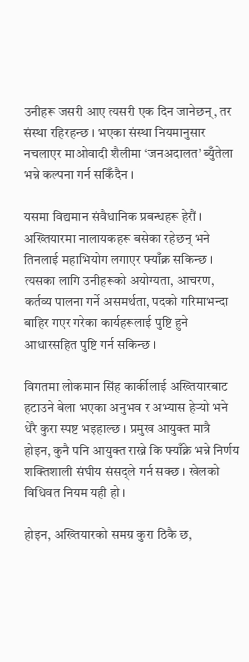उनीहरू जसरी आए त्यसरी एक दिन जानेछन्, तर संस्था रहिरहन्छ । भएका संस्था नियमानुसार नचलाएर माओवादी शैलीमा ‘जनअदालत’ ब्युँतेला भन्ने कल्पना गर्न सकिँदैन ।

यसमा विद्यमान संवैधानिक प्रबन्धहरू हेरौं । अख्तियारमा नालायकहरू बसेका रहेछन् भने तिनलाई महाभियोग लगाएर फ्याँक्न सकिन्छ । त्यसका लागि उनीहरूको अयोग्यता, आचरण, कर्तव्य पालना गर्ने असमर्थता, पदको गरिमाभन्दा बाहिर गएर गरेका कार्यहरूलाई पुष्टि हुने आधारसहित पुष्टि गर्न सकिन्छ ।

विगतमा लोकमान सिंह कार्कीलाई अख्तियारबाट हटाउने बेला भएका अनुभव र अभ्यास हेर्‍यो भने धेरै कुरा स्पष्ट भइहाल्छ । प्रमुख आयुक्त मात्रै होइन, कुनै पनि आयुक्त राख्ने कि फ्याँक्ने भन्ने निर्णय शक्तिशाली संघीय संसद्ले गर्न सक्छ । खेलको विधिवत नियम यही हो ।

होइन, अख्तियारको समग्र कुरा ठिकै छ,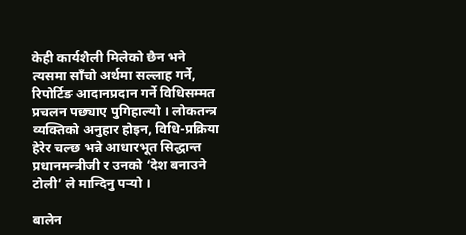केही कार्यशैली मिलेको छैन भने त्यसमा साँचो अर्थमा सल्लाह गर्ने, रिपोर्टिङ आदानप्रदान गर्ने विधिसम्मत प्रचलन पछ्याए पुगिहाल्यो । लोकतन्त्र व्यक्तिको अनुहार होइन, विधि-प्रक्रिया हेरेर चल्छ भन्ने आधारभूत सिद्धान्त प्रधानमन्त्रीजी र उनको ‘देश बनाउने टोली’ ले मान्दिनु पर्‍यो ।

बालेन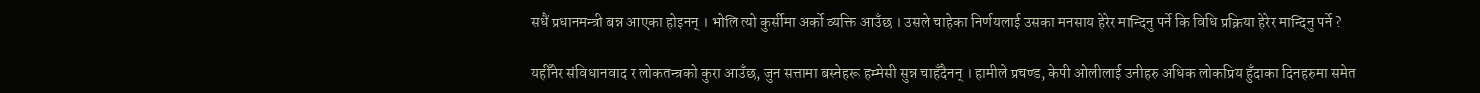सधैं प्रधानमन्त्री बन्न आएका होइनन् । भोलि त्यो कुर्सीमा अर्को व्यक्ति आउँछ । उसले चाहेका निर्णयलाई उसका मनसाय हेरेर मान्दिनु पर्ने कि विधि प्रक्रिया हेरेर मान्दिनु पर्ने ?

यहीँनेर संविधानवाद र लोकतन्त्रको कुरा आउँछ, जुन सत्तामा बस्नेहरू हम्मेसी सुन्न चाहँदैनन् । हामीले प्रचण्ड, केपी ओलीलाई उनीहरु अधिक लोकप्रिय हुँदाका दिनहरुमा समेत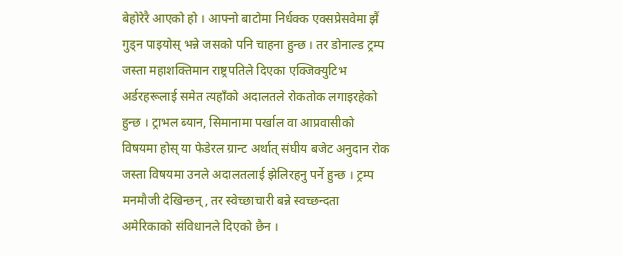बेहोरेरै आएको हो । आफ्नो बाटोमा निर्धक्क एक्सप्रेसवेमा झैं गुड्न पाइयोस् भन्ने जसको पनि चाहना हुन्छ । तर डोनाल्ड ट्रम्प जस्ता महाशक्तिमान राष्ट्रपतिले दिएका एक्जिक्युटिभ अर्डरहरूलाई समेत त्यहाँको अदालतले रोकतोक लगाइरहेको हुन्छ । ट्राभल ब्यान, सिमानामा पर्खाल वा आप्रवासीको विषयमा होस् या फेडेरल ग्रान्ट अर्थात् संघीय बजेट अनुदान रोक जस्ता विषयमा उनले अदालतलाई झेलिरहनु पर्ने हुन्छ । ट्रम्प मनमौजी देखिन्छन्, तर स्वेच्छाचारी बन्ने स्वच्छन्दता अमेरिकाको संविधानले दिएको छैन ।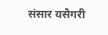संसार यसैगरी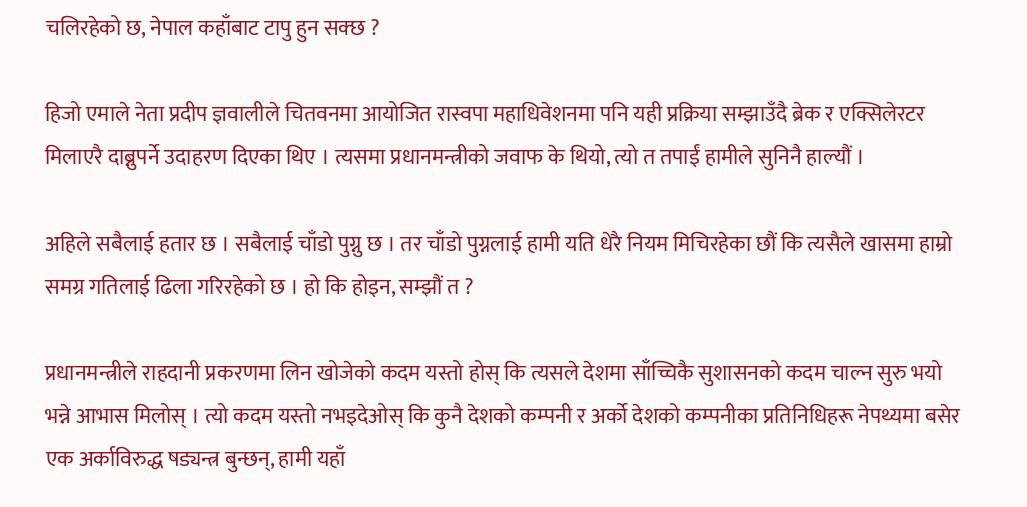चलिरहेको छ, नेपाल कहाँबाट टापु हुन सक्छ ?

हिजो एमाले नेता प्रदीप ज्ञवालीले चितवनमा आयोजित रास्वपा महाधिवेशनमा पनि यही प्रक्रिया सम्झाउँदै ब्रेक र एक्सिलेरटर मिलाएरै दाब्नुपर्ने उदाहरण दिएका थिए । त्यसमा प्रधानमन्त्रीको जवाफ के थियो, त्यो त तपाईं हामीले सुनिनै हाल्यौं ।

अहिले सबैलाई हतार छ । सबैलाई चाँडो पुग्नु छ । तर चाँडो पुग्नलाई हामी यति धेरै नियम मिचिरहेका छौं कि त्यसैले खासमा हाम्रो समग्र गतिलाई ढिला गरिरहेको छ । हो कि होइन, सम्झौं त ?

प्रधानमन्त्रीले राहदानी प्रकरणमा लिन खोजेको कदम यस्तो होस् कि त्यसले देशमा साँच्चिकै सुशासनको कदम चाल्न सुरु भयो भन्ने आभास मिलोस् । त्यो कदम यस्तो नभइदेओस् कि कुनै देशको कम्पनी र अर्को देशको कम्पनीका प्रतिनिधिहरू नेपथ्यमा बसेर एक अर्काविरुद्ध षड्यन्त्र बुन्छन्, हामी यहाँ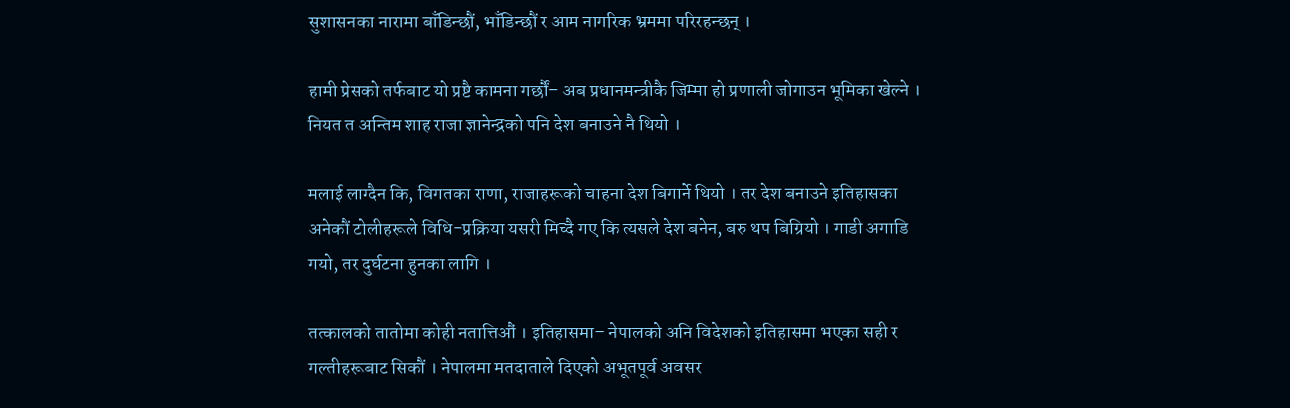सुशासनका नारामा बाँडिन्छौं, भाँडिन्छौं र आम नागरिक भ्रममा परिरहन्छन् ।

हामी प्रेसको तर्फबाट यो प्रष्टै कामना गर्छौं– अब प्रधानमन्त्रीकै जिम्मा हो प्रणाली जोगाउन भूमिका खेल्ने । नियत त अन्तिम शाह राजा ज्ञानेन्द्रको पनि देश बनाउने नै थियो ।

मलाई लाग्दैन कि, विगतका राणा, राजाहरूको चाहना देश बिगार्ने थियो । तर देश बनाउने इतिहासका अनेकौं टोलीहरूले विधि-प्रक्रिया यसरी मिच्दै गए कि त्यसले देश बनेन, बरु थप बिग्रियो । गाडी अगाडि गयो, तर दुर्घटना हुनका लागि ।

तत्कालको तातोमा कोही नतात्तिऔं । इतिहासमा– नेपालको अनि विदेशको इतिहासमा भएका सही र गल्तीहरूबाट सिकौं । नेपालमा मतदाताले दिएको अभूतपूर्व अवसर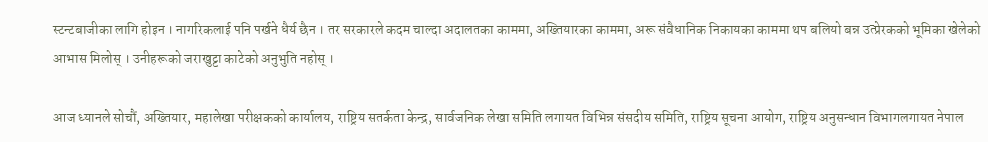स्टन्टबाजीका लागि होइन । नागरिकलाई पनि पर्खने धैर्य छैन । तर सरकारले कदम चाल्दा अदालतका काममा, अख्तियारका काममा, अरू संवैधानिक निकायका काममा थप बलियो बन्न उत्प्रेरकको भूमिका खेलेको आभास मिलोस् । उनीहरूको जराखुट्टा काटेको अनुभुति नहोस् ।

आज ध्यानले सोचौं, अख्तियार, महालेखा परीक्षकको कार्यालय, राष्ट्रिय सतर्कता केन्द्र, सार्वजनिक लेखा समिति लगायत विभिन्न संसदीय समिति, राष्ट्रिय सूचना आयोग, राष्ट्रिय अनुसन्धान विभागलगायत नेपाल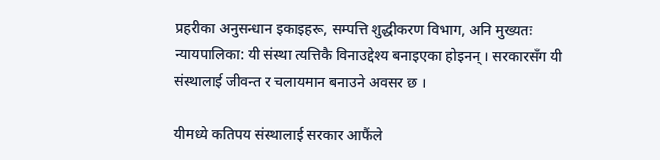प्रहरीका अनुसन्धान इकाइहरू, सम्पत्ति शुद्धीकरण विभाग, अनि मुख्यतः न्यायपालिका: यी संस्था त्यत्तिकै विनाउद्देश्य बनाइएका होइनन् । सरकारसँग यी संस्थालाई जीवन्त र चलायमान बनाउने अवसर छ ।

यीमध्ये कतिपय संस्थालाई सरकार आफैंले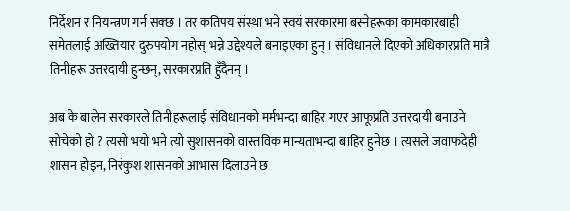निर्देशन र नियन्त्रण गर्न सक्छ । तर कतिपय संस्था भने स्वयं सरकारमा बस्नेहरूका कामकारबाही समेतलाई अख्तियार दुरुपयोग नहोस् भन्ने उद्देश्यले बनाइएका हुन् । संविधानले दिएको अधिकारप्रति मात्रै तिनीहरू उत्तरदायी हुन्छन्, सरकारप्रति हुँदैनन् ।

अब के बालेन सरकारले तिनीहरूलाई संविधानको मर्मभन्दा बाहिर गएर आफूप्रति उत्तरदायी बनाउने सोचेको हो ? त्यसो भयो भने त्यो सुशासनको वास्तविक मान्यताभन्दा बाहिर हुनेछ । त्यसले जवाफदेही शासन होइन, निरंकुश शासनको आभास दिलाउने छ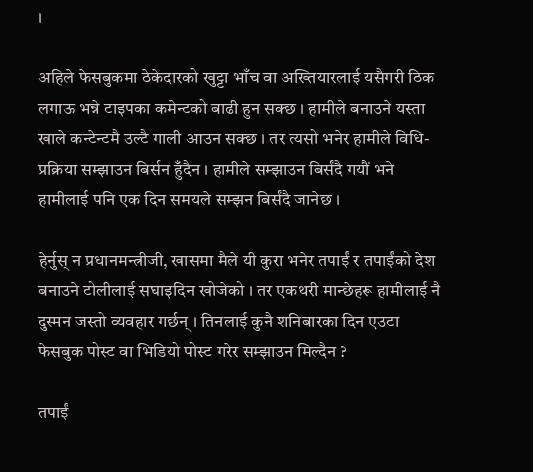।

अहिले फेसबुकमा ठेकेदारको खुट्टा भाँच वा अख्तियारलाई यसैगरी ठिक लगाऊ भन्ने टाइपका कमेन्टको बाढी हुन सक्छ । हामीले बनाउने यस्ता खाले कन्टेन्टमै उल्टै गाली आउन सक्छ । तर त्यसो भनेर हामीले विधि-प्रक्रिया सम्झाउन बिर्सन हुँदैन । हामीले सम्झाउन बिर्संदै गयौं भने हामीलाई पनि एक दिन समयले सम्झन बिर्संदै जानेछ ।

हेर्नुस् न प्रधानमन्त्रीजी, खासमा मैले यी कुरा भनेर तपाईं र तपाईंको देश बनाउने टोलीलाई सघाइदिन खोजेको । तर एकथरी मान्छेहरू हामीलाई नै दुस्मन जस्तो व्यवहार गर्छन् । तिनलाई कुनै शनिबारका दिन एउटा फेसबुक पोस्ट वा भिडियो पोस्ट गरेर सम्झाउन मिल्दैन ?

तपाईं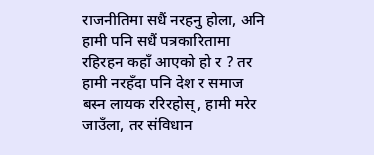राजनीतिमा सधैं नरहनु होला, अनि हामी पनि सधैं पत्रकारितामा रहिरहन कहाँ आएको हो र ? तर हामी नरहँदा पनि देश र समाज बस्न लायक ररिरहोस्, हामी मरेर जाउँला, तर संविधान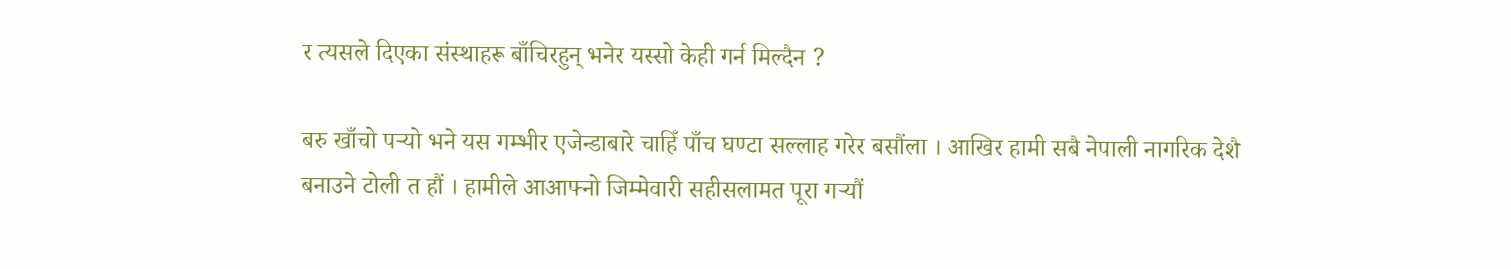र त्यसले दिएका संस्थाहरू बाँचिरहुन् भनेर यस्सो केही गर्न मिल्दैन ?

बरु खाँचो पर्‍यो भने यस गम्भीर एजेन्डाबारे चाहिँ पाँच घण्टा सल्लाह गरेर बसौंला । आखिर हामी सबै नेपाली नागरिक देशै बनाउने टोली त हौं । हामीले आआफ्नो जिम्मेवारी सहीसलामत पूरा गर्‍यौं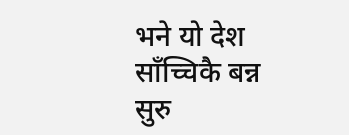भने यो देश साँच्चिकै बन्न सुरु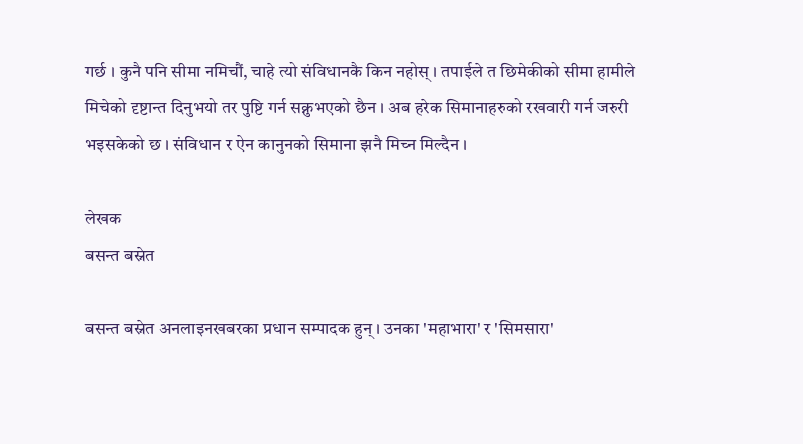गर्छ । कुनै पनि सीमा नमिचौं, चाहे त्यो संविधानकै किन नहोस् । तपाईले त छिमेकीको सीमा हामीले मिचेको दृष्टान्त दिनुभयो तर पुष्टि गर्न सक्नुभएको छैन । अब हरेक सिमानाहरुको रखवारी गर्न जरुरी भइसकेको छ । संविधान र ऐन कानुनको सिमाना झनै मिच्न मिल्दैन ।

लेखक
बसन्त बस्नेत

बसन्त बस्नेत अनलाइनखबरका प्रधान सम्पादक हुन् । उनका 'महाभारा' र 'सिमसारा'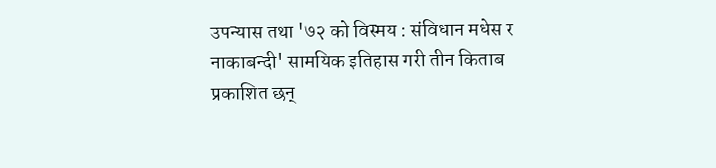उपन्यास तथा '७२ को विस्मय : संविधान मधेस र नाकाबन्दी' सामयिक इतिहास गरी तीन किताब प्रकाशित छन्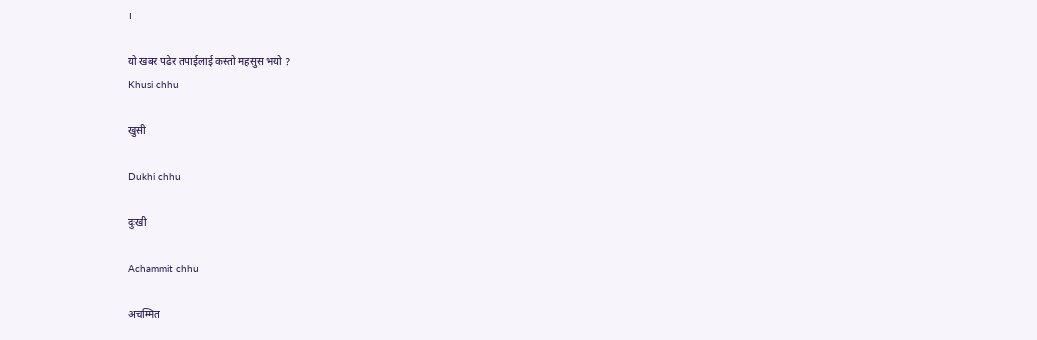।

यो खबर पढेर तपाईलाई कस्तो महसुस भयो ?
Khusi chhu

खुसी

Dukhi chhu

दुःखी

Achammit chhu

अचम्मित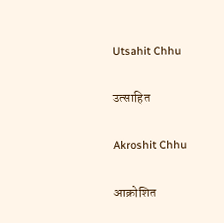Utsahit Chhu

उत्साहित

Akroshit Chhu

आक्रोशित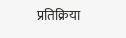प्रतिक्रिया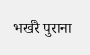भर्खरै पुराना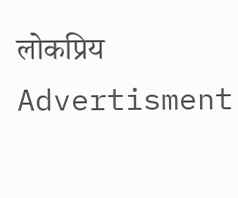लोकप्रिय
Advertisment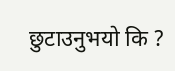छुटाउनुभयो कि ?